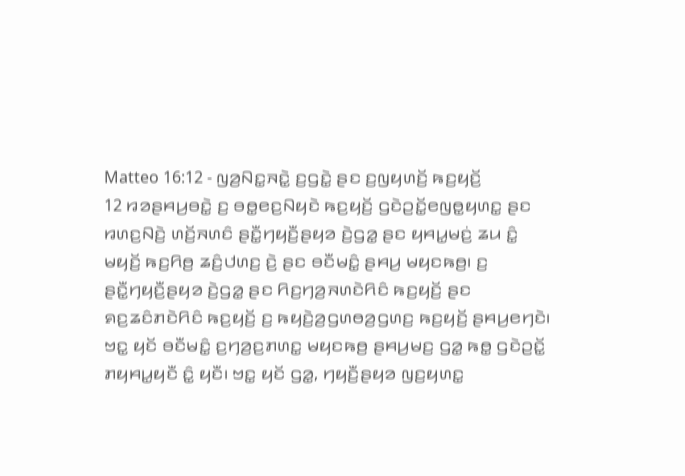Matteo 16:12 - ꤜꤤ꤬ꤡꤢ꤭ꤏꤢꤧ꤭ ꤢ꤬ꤞꤢꤧ꤭ ꤔꤢ ꤢ꤬ꤜꤟꤛꤢꤩ꤬ ꤒꤢ꤬ꤟꤢꤩ꤬
12 ꤙꤤꤔꤌꤣ꤬ꤋꤢꤧ꤭ ꤢ꤬ ꤋꤥ꤭ꤕꤢ꤬ꤡꤟꤢꤧ ꤒꤢ꤬ꤟꤢꤩ꤬ ꤞꤢꤧꤑꤢꤩ꤭ꤕꤜꤥ꤭ꤟꤛꤢ꤭ ꤔꤢ ꤙꤛꤢ꤬ꤡꤢꤧ꤬ ꤛꤢꤩ꤬ꤏꤛꤢꤨ ꤔꤢꤪ꤭ꤚꤟꤢꤪ꤬ꤔꤟꤤ ꤢꤧ꤬ꤞꤤ꤭ ꤔꤢ ꤟꤌꤣ꤭ꤗꤢꤦ꤬ ꤘꤣ ꤢꤨ꤭ ꤗꤟꤢꤩ꤬ ꤒꤢ꤬ꤖꤥ꤬ ꤘꤢꤨ꤬ꤓꤛꤢ꤬ ꤢꤧ꤬ ꤔꤢ ꤋꤢꤪꤗꤢꤨ꤭ ꤔꤌꤣ꤬ ꤗꤟꤢꤒꤥ꤬꤯ ꤢ꤬ ꤔꤢꤪ꤭ꤚꤟꤢꤪ꤬ꤔꤟꤤ ꤢꤧ꤬ꤞꤤ꤭ ꤔꤢ ꤖꤢ꤬ꤚꤤ꤬ꤏꤛꤢꤧꤖꤢꤨ ꤒꤢ꤬ꤟꤢꤩ꤬ ꤔꤢ ꤎꤢ꤬ꤘꤢꤨꤊꤢꤧꤖꤢꤨ ꤒꤢ꤬ꤟꤢꤩ꤬ ꤢ꤬ ꤒꤟꤢꤧ꤬ꤤ꤬ꤞꤛꤥꤤ꤬ꤞꤛꤢ꤬ ꤒꤢ꤬ꤟꤢꤩ꤬ ꤔꤌꤣ꤬ꤕꤚꤢꤧ꤯
ꤠꤢ꤭ ꤟꤢꤩ ꤋꤢꤪꤗꤢꤨ꤭ ꤢ꤬ꤚꤤ꤬ꤢ꤬ꤊꤛꤢ꤭ ꤗꤟꤢꤒꤥ꤬ ꤔꤌꤣ꤬ꤗꤢ꤬ ꤞꤤ꤭ ꤒꤥ꤭ ꤞꤢꤧꤑꤢꤩ꤭ ꤊꤟꤌꤣ꤭ꤟꤢꤪ ꤢꤨ꤭ ꤟꤢꤪ꤯ ꤠꤢ꤭ ꤟꤢꤩ ꤞꤤ꤭, ꤚꤟꤢꤪ꤬ꤔꤟꤤ ꤜꤢ꤬ꤟꤛꤢ꤭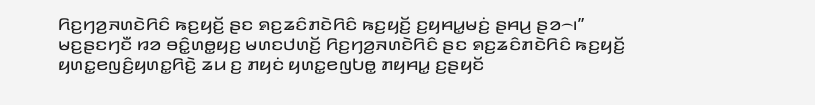ꤖꤢ꤬ꤚꤤ꤬ꤏꤛꤢꤧꤖꤢꤨ ꤒꤢ꤬ꤟꤢꤩ꤬ ꤔꤢ ꤎꤢ꤬ꤘꤢꤨꤊꤢꤧꤖꤢꤨ ꤒꤢ꤬ꤟꤢꤩ꤬ ꤢ꤬ꤟꤌꤣ꤭ꤗꤢꤦ꤬ ꤔꤌꤣ꤬ ꤔꤤ꤮꤯”
ꤗꤢ꤬ꤔꤢꤚꤢꤪ ꤙꤤ ꤋꤢꤨ꤭ꤛꤥ꤭ꤟꤢ꤬ ꤗꤛꤢꤓꤛꤢꤩ꤬ ꤖꤢ꤬ꤚꤤ꤬ꤏꤛꤢꤧꤖꤢꤨ ꤔꤢ ꤎꤢ꤬ꤘꤢꤨꤊꤢꤧꤖꤢꤨ ꤒꤢ꤬ꤟꤢꤩ꤬ ꤟꤛꤢ꤭ꤕꤜꤢꤨ꤬ꤟꤛꤢ꤭ꤖꤢꤧ꤬ ꤘꤣ ꤢ꤬ ꤊꤟꤢꤦ ꤟꤛꤢ꤭ꤕꤜꤝꤥ꤭ ꤊꤟꤌꤣ꤭ ꤢ꤬ꤔꤟꤢꤩ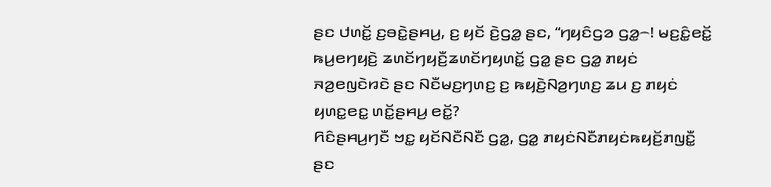ꤔꤢ ꤓꤛꤢꤩ꤭ ꤢ꤬ꤋꤢꤧ꤭ꤔꤌꤣ꤬, ꤢ꤬ ꤟꤢꤩ ꤢꤧ꤬ꤞꤤ꤭ ꤔꤢ, “ꤚꤟꤢꤨꤞꤤ ꤞꤤ꤭꤮! ꤗꤢ꤬ꤢꤨ꤭ꤕꤢꤩ꤭ ꤒꤣ꤬ꤕꤚꤟꤢꤧ꤬ ꤘꤛꤢꤩꤚꤟꤢꤪ꤬ꤘꤛꤢꤩꤚꤟꤛꤢꤩ꤭ ꤞꤤ꤭ ꤔꤢ ꤞꤤ꤭ ꤊꤟꤢꤦ ꤏꤤ꤬ꤕꤜꤢꤧꤙꤢꤧ ꤔꤢ ꤡꤢꤪꤗꤢ꤬ꤚꤛꤢ꤬ ꤢ꤬ ꤒꤟꤢꤧ꤬ꤡꤤ꤬ꤚꤛꤢ꤬ ꤘꤣ ꤢ꤬ ꤊꤟꤢꤦ ꤟꤛꤢ꤭ꤕꤢ꤭ ꤛꤢꤩ꤭ꤔꤌꤣ꤬ ꤕꤢꤩ꤭?
ꤖꤢꤨꤔꤌꤣ꤬ꤚꤢꤪ ꤠꤢ꤭ ꤟꤢꤩꤡꤢꤪꤡꤢꤪ ꤞꤤ꤭, ꤞꤤ꤭ ꤊꤟꤢꤦꤡꤢꤪꤊꤟꤢꤦꤒꤟꤢꤩ꤬ꤊꤜꤢꤪ꤭ ꤔꤢ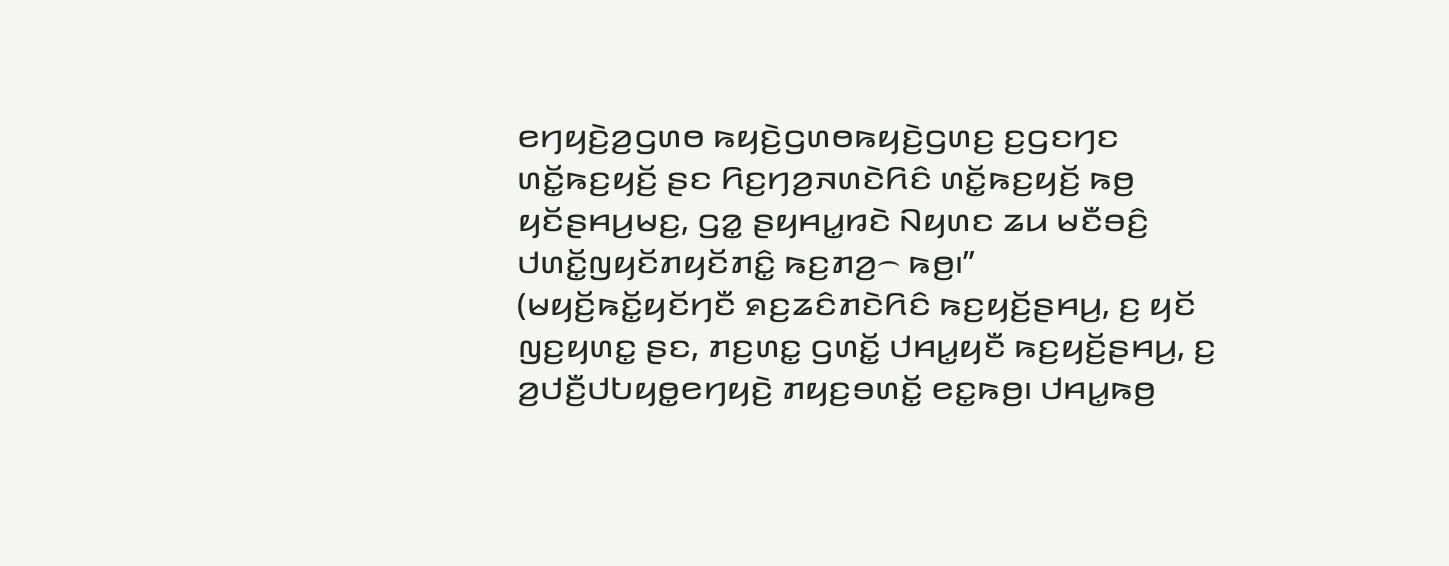ꤕꤚꤟꤢꤧ꤬ꤤ꤬ꤞꤛꤥ ꤒꤟꤢꤧ꤬ꤞꤛꤥꤒꤟꤢꤧ꤬ꤞꤛꤢ꤬ ꤢ꤬ꤞꤢꤚꤢ ꤛꤢꤩ꤭ꤒꤢ꤬ꤟꤢꤩ꤬ ꤔꤢ ꤖꤢ꤬ꤚꤤ꤬ꤏꤛꤢꤧꤖꤢꤨ ꤛꤢꤩ꤭ꤒꤢ꤬ꤟꤢꤩ꤬ ꤒꤥ꤬ ꤟꤢꤩꤔꤌꤣ꤬ꤗꤢ꤬, ꤞꤤ꤭ ꤔꤟꤌꤣ꤭ꤙꤢꤧ ꤡꤟꤛꤢ ꤘꤣ ꤗꤢꤪꤋꤢꤨ꤬ ꤓꤛꤢꤩ꤭ꤜꤟꤢꤩꤊꤟꤢꤩꤊꤢꤨ꤭ ꤒꤢ꤬ꤊꤤ꤬꤮ ꤒꤥ꤬꤯”
(ꤗꤟꤢꤩ꤬ꤒꤢꤩ꤭ꤟꤢꤩꤚꤢꤪ ꤎꤢ꤬ꤘꤢꤨꤊꤢꤧꤖꤢꤨ ꤒꤢ꤬ꤟꤢꤩ꤬ꤔꤌꤣ꤬, ꤢ꤬ ꤟꤢꤩ ꤜꤢ꤬ꤟꤛꤢ꤭ ꤔꤢ, ꤊꤢ꤬ꤛꤢ꤭ ꤞꤛꤢꤩ꤭ ꤓꤌꤣ꤭ꤟꤢꤪ ꤒꤢ꤬ꤟꤢꤩ꤬ꤔꤌꤣ꤬, ꤢ꤬ ꤤ꤬ꤓꤢꤪ꤬ꤓꤝꤟꤥ꤭ꤕꤚꤟꤢꤧ꤬ ꤊꤟꤢ꤬ꤋꤛꤢꤩ꤭ ꤕꤢ꤭ꤒꤥ꤬꤯ ꤓꤌꤣ꤭ꤒꤥ꤬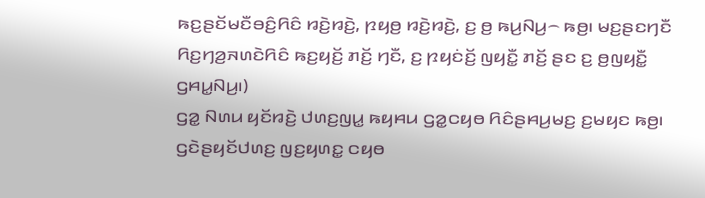ꤒꤢ꤬ꤔꤢꤩꤗꤢꤪꤋꤢꤨ꤬ꤖꤢꤨ ꤙꤢꤧ꤬ꤙꤢꤧ꤬, ꤐꤟꤥ꤬ ꤙꤢꤧ꤬ꤙꤢꤧ꤬, ꤢ꤬ ꤥ꤬ ꤒꤣ꤬ꤡꤣ꤬꤮ ꤒꤥ꤬꤯ ꤗꤢ꤬ꤔꤢꤚꤢꤪ ꤖꤢ꤬ꤚꤤ꤬ꤏꤛꤢꤧꤖꤢꤨ ꤒꤢ꤬ꤟꤢꤩ꤬ ꤊꤢꤩ꤬ ꤚꤢꤪ, ꤢ꤬ ꤐꤟꤢꤦꤢꤩ꤬ ꤜꤟꤢꤪ꤭ ꤊꤢꤩ꤬ ꤔꤢ ꤢ꤬ ꤥ꤬ꤜꤟꤢꤪ꤭ ꤞꤌꤣ꤭ꤡꤣ꤬꤯)
ꤞꤤ꤭ ꤡꤛꤣ ꤟꤢꤩꤙꤢꤧ꤬ ꤓꤛꤢ꤬ꤜꤣ꤭ ꤒꤟꤌꤣ ꤞꤤ꤭ꤍꤟꤥ ꤖꤢꤨꤔꤌꤣ꤬ꤗꤢ꤬ ꤢ꤬ꤗꤟꤢ ꤒꤥ꤬꤯ ꤞꤢꤧꤔꤟꤢꤩꤓꤛꤢ꤬ ꤜꤢ꤬ꤟꤛꤢ꤭ ꤍꤟꤥ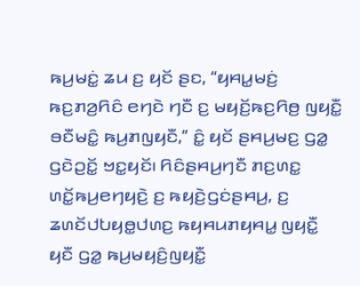ꤒꤣ꤬ꤗꤢꤦ꤭ ꤘꤣ ꤢ꤬ ꤟꤢꤩ ꤔꤢ, “ꤟꤌꤣ꤭ꤗꤢꤦ꤬ ꤒꤢ꤬ꤊꤤ꤬ꤖꤢꤨ ꤕꤚꤢꤧ ꤚꤢꤪ ꤢ꤬ ꤗꤟꤢꤩ꤬ꤒꤢ꤬ꤖꤥ꤬ ꤜꤟꤢꤪ꤭ ꤋꤢꤪꤗꤢꤨ꤭ ꤒꤣ꤬ꤊꤜꤟꤢꤪ,” ꤢꤨ꤭ ꤟꤢꤩ ꤔꤌꤣ꤬ꤗꤢ꤬ ꤞꤤ꤭ ꤞꤢꤧꤑꤢꤩ꤭ ꤠꤢ꤭ꤟꤢꤩ꤯ ꤖꤢꤨꤔꤌꤣ꤬ꤚꤢꤪ ꤊꤢ꤬ꤛꤢ꤭ ꤛꤢꤩ꤭ꤒꤣ꤬ꤕꤚꤟꤢꤧ꤬ ꤢ꤬ ꤒꤟꤢꤧ꤬ꤞꤢꤦꤔꤌꤣ꤬, ꤢ꤬ ꤘꤛꤢꤩꤓꤝꤟꤥ꤭ꤓꤛꤢ꤬ ꤒꤟꤌꤣꤊꤟꤌꤣ꤭ ꤜꤟꤢꤪ꤭ ꤟꤢꤪ ꤞꤤ꤭ ꤒꤣ꤬ꤗꤟꤢꤨ꤬ꤜꤟꤢꤪ꤭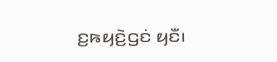ꤢ꤬ꤒꤟꤢꤧ꤬ꤞꤢꤦ ꤟꤢꤪ꤯